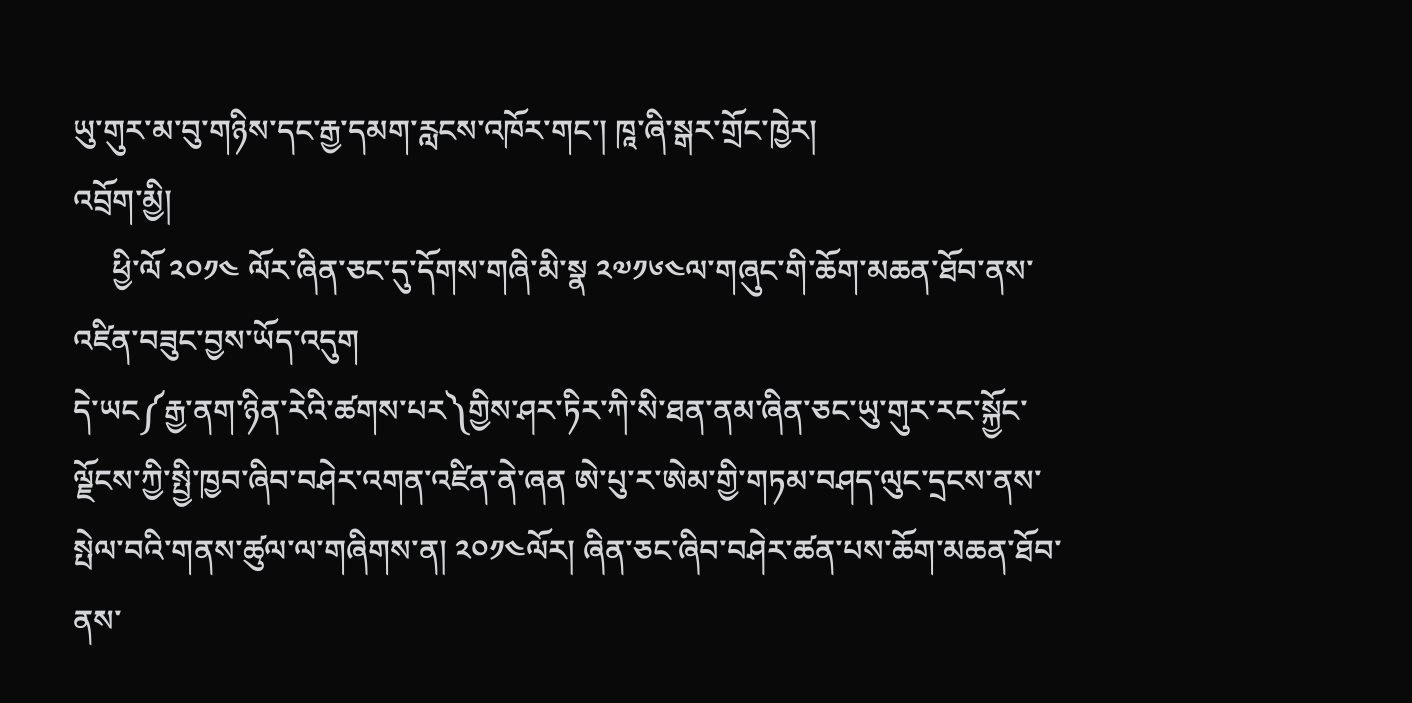ཡུ་གུར་མ་བུ་གཉིས་དང་རྒྱ་དམག་རླངས་འཁོར་གང་། ཁཱ་ཞི་སྒར་གྲོང་ཁྱེར།
འབྲོག་མྱི།
     ཕྱི་ལོ ༢༠༡༤ ལོར་ཞིན་ཅང་དུ་དོགས་གཞི་མི་སྣ ༢༧༡༦༤ལ་གཞུང་གི་ཆོག་མཆན་ཐོབ་ནས་འཛིན་བཟུང་བྱས་ཡོད་འདུག
དེ་ཡང༼རྒྱ་ནག་ཉིན་རེའི་ཚགས་པར༽གྱིས་ཤར་ཏིར་ཀི་སི་ཐན་ནམ་ཞིན་ཅང་ཡུ་གུར་རང་སྐྱོང་ལྗོངས་ཀྱི་སྤྱི་ཁྱབ་ཞིབ་བཤེར་འགན་འཛིན་ནེ་ཞན ཨེ་པུ་ར་ཨེམ་གྱི་གཏམ་བཤད་ལུང་དྲངས་ནས་སྤེལ་བའི་གནས་ཚུལ་ལ་གཞིགས་ན། ༢༠༡༤ལོར། ཞིན་ཅང་ཞིབ་བཤེར་ཚན་པས་ཆོག་མཆན་ཐོབ་ནས་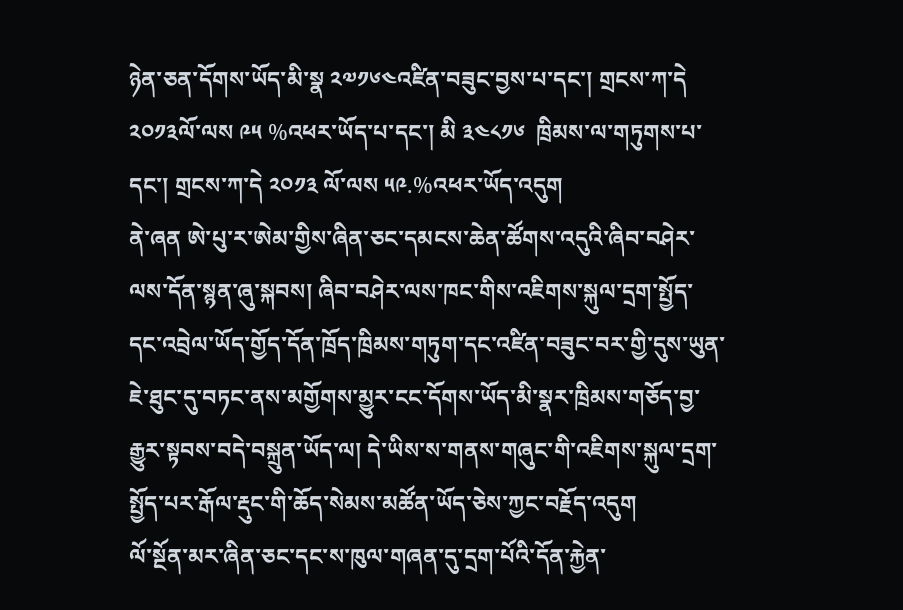ཉེན་ཅན་དོགས་ཡོད་མི་སྣ ༢༧༡༦༤འཛིན་བཟུང་བྱས་པ་དང་། གྲངས་ཀ་དེ ༢༠༡༣ལོ་ལས ༩༥ %འཕར་ཡོད་པ་དང་། མི ༣༤༨༡༦  ཁྲིམས་ལ་གཏུགས་པ་དང་། གྲངས་ཀ་དེ ༢༠༡༣ ལོ་ལས ༥༩.%འཕར་ཡོད་འདུག
ནེ་ཞན ཨེ་པུ་ར་ཨེམ་གྱིས་ཞིན་ཅང་དམངས་ཆེན་ཚོགས་འདུའི་ཞིབ་བཤེར་ལས་དོན་སྙན་ཞུ་སྐབས། ཞིབ་བཤེར་ལས་ཁང་གིས་འཇིགས་སྐུལ་དྲག་སྤྱོད་དང་འབྲེལ་ཡོད་གྱོད་དོན་ཁྲོད་ཁྲིམས་གཏུག་དང་འཛིན་བཟུང་བར་གྱི་དུས་ཡུན་ཇེ་ཐུང་དུ་བཏང་ནས་མགྱོགས་མྱུར་ངང་དོགས་ཡོད་མི་སྣར་ཁྲིམས་གཅོད་བྱ་རྒྱུར་སྟབས་བདེ་བསྐྲུན་ཡོད་ལ། དེ་ཡིས་ས་གནས་གཞུང་གི་འཇིགས་སྐུལ་དྲག་སྤྱོད་པར་རྒོལ་རྡུང་གི་ཆོད་སེམས་མཚོན་ཡོད་ཅེས་ཀྱང་བརྗོད་འདུག
ལོ་སྔོན་མར་ཞིན་ཅང་དང་ས་ཁུལ་གཞན་དུ་དྲག་པོའི་དོན་རྐྱེན་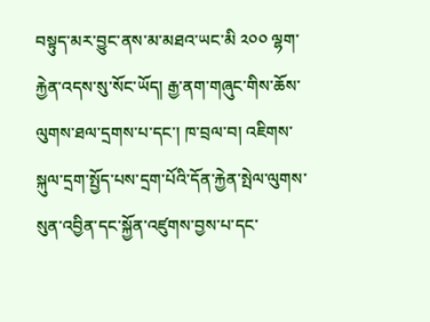བསྟུད་མར་བྱུང་ནས་མ་མཐའ་ཡང་མི ༢༠༠ ལྷག་རྐྱེན་འདས་སུ་སོང་ཡོད། རྒྱ་ནག་གཞུང་གིས་ཆོས་ལུགས་ཐལ་དྲགས་པ་དང་། ཁ་བྲལ་བ། འཇིགས་སྐུལ་དྲག་སྤྱོད་པས་དྲག་པོའི་དོན་རྐྱེན་སྤེལ་ལུགས་སུན་འབྱིན་དང་སྐྱོན་འཛུགས་བྱས་པ་དང་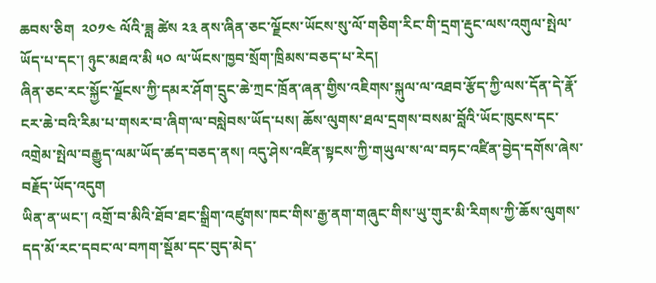ཆབས་ཅིག  ༢༠༡༤ ལོའི་ཟླ ཚེས ༢༣ ནས་ཞིན་ཅང་ལྗོངས་ཡོངས་སུ་ལོ་གཅིག་རིང་གི་དྲག་རྡུང་ལས་འགུལ་སྤེལ་ཡོད་པ་དང་། ཉུང་མཐའ་མི ༥༠ ལ་ཡོངས་ཁྱབ་སྲོག་ཁྲིམས་བཅད་པ་རེད།
ཞིན་ཅང་རང་སྐྱོང་ལྗོངས་ཀྱི་དམར་ཤོག་དྲུང་ཆེ་ཀྲང་ཁྲོན་ཞན་གྱིས་འཇིགས་སྐུལ་ལ་འཐབ་རྩོད་ཀྱི་ལས་དོན་དེ་རྣོ་ངར་ཆེ་བའི་རིམ་པ་གསར་བ་ཞིག་ལ་བསླེབས་ཡོད་པས། ཆོས་ལུགས་ཐལ་དྲགས་བསམ་བློའི་ཡོང་ཁུངས་དང་འགྲེམ་སྤེལ་བརྒྱུད་ལམ་ཡོད་ཚད་བཅད་ནས། འདུ་ཤེས་འཛིན་སྟངས་ཀྱི་གཡུལ་ས་ལ་བཏང་འཛིན་བྱེད་དགོས་ཞེས་བརྗོད་ཡོད་འདུག
ཡིན་ན་ཡང་། འགྲོ་བ་མིའི་ཐོབ་ཐང་སྒྲིག་འཛུགས་ཁང་གིས་རྒྱ་ནག་གཞུང་གིས་ཡུ་གུར་མི་རིགས་ཀྱི་ཆོས་ལུགས་དད་མོ་རང་དབང་ལ་བཀག་སྡོམ་དང་བུད་མེད་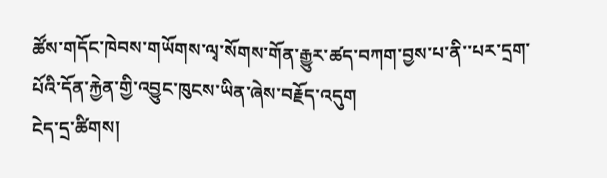ཚོས་གདོང་ཁེབས་གཡོགས་ལྭ་སོགས་གོན་རྒྱུར་ཚད་བཀག་བྱས་པ་ནི་་པར་དྲག་པོའི་དོན་རྐྱེན་གྱི་འབྱུང་ཁུངས་ཡིན་ཞེས་བརྗོད་འདུག
ངེད་དྲ་ཚིགས།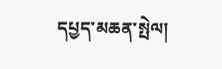དཔྱད་མཆན་སྤེལ།